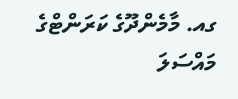ގއ. މާމެންދޫގެ ކަރަންޓްގެ މައްސަލަ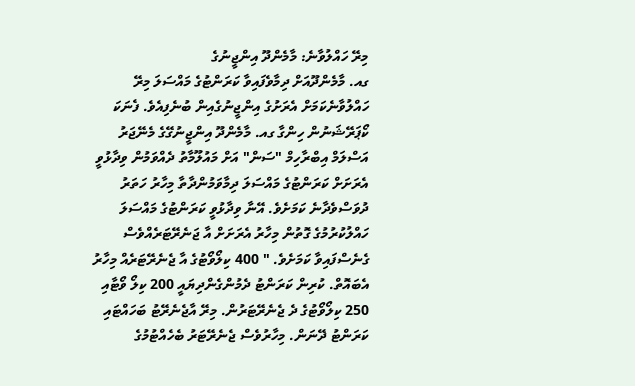މިރޭ ހައްލުވާނެ: މާމެންދޫ އިންޖީނުގެ
ގއ. މާމެންދޫއަށް ދިމާވެފައިވާ ކަރަންޓުގެ މައްސަލަ މިރޭ ހައްލުވާނެކަމަށް އެރަށުގެ އިންޖީނުގެއިން ބުނެފިއެވެ. ފެނަކަ ކޯޕަރޭޝަނުން ހިންގާ ގއ. މާމެންދޫ އިންޖީނުގޭގެ މެނޭޖަރު އަސްލަމް އިބްރާހިމް "ސަން" އަށް މައުލޫމާތު ދެއްވަމުން ވިދާޅުވީ އެރަށަށް ކަރަންޓުގެ މައްސަލަ ދިމާވަމުންދާތާ މިހާރު ހަތަރު ދުވަސްވެދާނެ ކަމަށެވެ. އޭނާ ވިދާޅުވީ ކަރަންޓުގެ މައްސަލަ ހައްލުކުރުމުގެ ގޮތުން މިހާރު އެރަށަށް އާ ޖަނެރޭޓަރެއްވެސް ގެނެސްފައިވާ ކަމަށެވެ. " 400 ކިލޯވޯޓުގެ އާ ޖެނެރޭޓަރެއް މިހާރު އެބައޮތް. ކުރިން ކަރަންޓު ދެމުންގެންދިޔައީ 200 ކިލޯ ވޯޓާއި 250 ކިލޯވޯޓުގެ ދެ ޖެނެރޭޓަރުން. މިރޭ އާޖެނެރޭޓު ބަހައްޓައި ކަރަންޓު ދޭނަން. މިހާރުވެސް ޖެނެރޭޓަރު ބެހެއްޓުމުގެ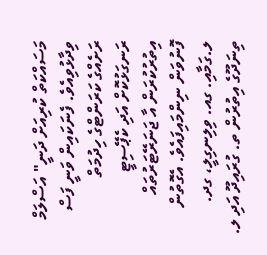މަސައްކަތް ކުރިއަށް ދަނީ" އަސްލަމް ވިދާޅުވިއެވެ. ފެނަކައިން ވަނީ ފަސް ރަށެއްގެ ކަރަންޓްގެ ހިދުމަތް ރަނގަޅުކޮށް އަދި ކެޕޭސިޓީ އިތުރުކުރަން އާ ޖަނަރޭޓަރުތައް ފޮނުވަން ނިންމައިފައެވެ. އެގޮތުން ލ.ގަމާއި. ގއ. ވިލިނގިލީ، ގދ. ތިނަދޫގެ އިތުރުން ތ. ގުރައިދޫ އަދި ލ.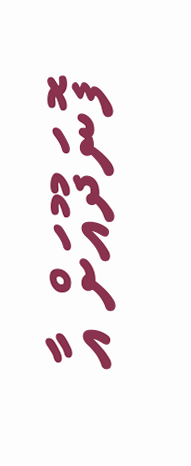ފޮނަދޫއަށް އާ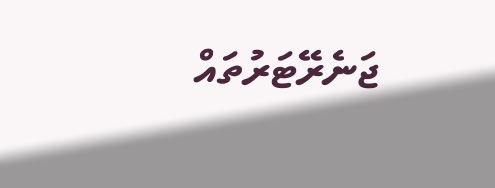ޖަނެރޭޓަރުތައް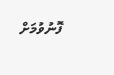ފޮނުވުމަށް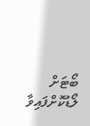ބޯޓަށް ލޯޑުކޮށްފައިވާ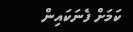ކަމަށް ފެނަކައިން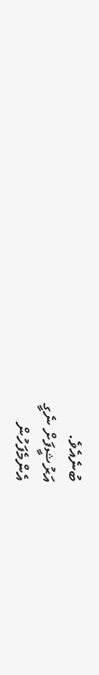ބުނެއެވެ.
އަރުޝީފަށް ނެގީ
އެންމެފަހުން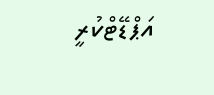އަޕްޑޭޓްކުރީ